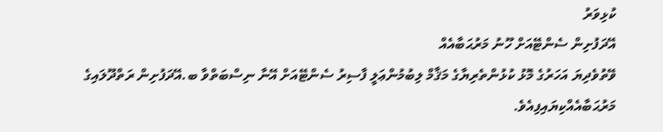ކުޅިވަރު
އޭދަފުށިން ސެންޓޭއަށް ހޫނު މަރުޙަބާއެއް
ވޭތުވެދިޔަ އަހަރުގެ މޮޅު ކުޅުންތެރިޔާގެ މަޤާމް ލިބުމުންޢަލީ ފާސިރު ސެންޓޭއަށް އޭނާ ނިސްބަތްވާ ބ.އޭދަފުށިން ރަތްދޫލައިގެ މަރުޙަބާއެއްކިޔައިފިއެވެ.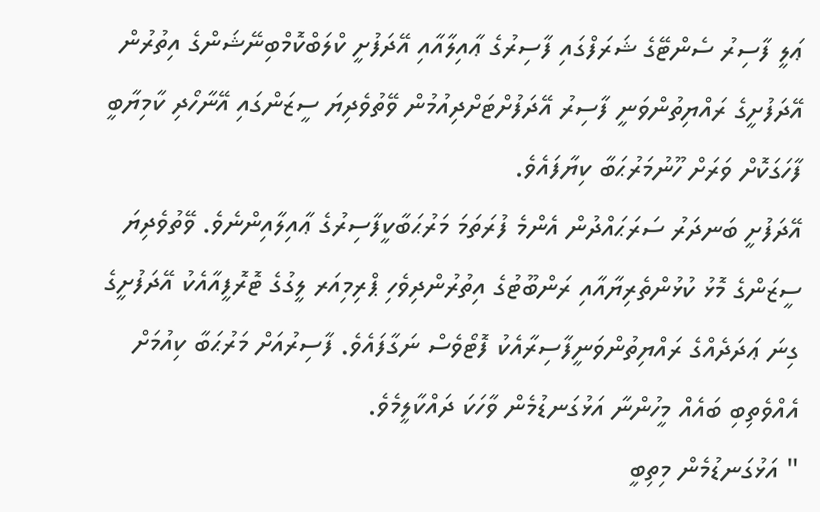ޢަލީ ފާސިރު ސެންޓޭގެ ޝަރަފްގައި ފާސިރުގެ ޢާއިލާއާއި އޭދަފުށީ ކްލަބްކޮމްބިނޭޝަންގެ އިތުރުން އޭދަފުށީގެ ރައްޔިތުންވަނީ ފާސިރު އޭދަފުށްޓަށްދިއުމުން ވޭތުވެދިޔަ ސީޒަންގައި އޭނާހޯދި ކާމިޔާބީ ފާހަގަކޮށް ވަރަށް ހޫނުމަރުޙަބާ ކިޔާފައެވެ.
އޭދަފުށީ ބަނދަރު ސަރަޙައްދުން އެންމެ ފުރަތަމަ މަރުޙަބާކީފާސިރުގެ ޢާއިލާއިންނެވެ. ވޭތުވެދިޔަ ސީޒަންގެ މޮޅު ކުޅުންތެރިޔާއާއި ރަންބޫޓުގެ އިތުރުންދިވެހި ޕްރިމިއަރ ލީގުގެ ޓޮރޮފީއާއެކު އޭދަފުށީގެ ގިނަ ޢަދަދެއްގެ ރައްޔިތުންވަނީފާސިރާއެކު ފޮޓޯވެސް ނަގާފައެވެ. ފާސިރުއަށް މަރުޙަބާ ކިއުމަށް އެއްވެތިބި ބައެއް މީހުންނާ އަޅުގަނޑުމެން ވާހަކަ ދައްކާލީމެވެ.
" އަޅުގަނޑުމެން މިތިބީ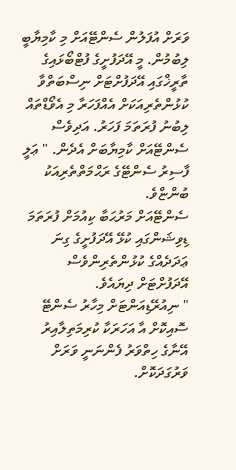ވަރަށް އުފަލުން ސެންޓޭއަށް މި ކާމިޔާބީ ލިބުމުން. މީ އޭދަފުށީގެ ފުޓްބޯޅައިގެ ތާރީޚްގައި އޭދަފުށްޓަށް ނިސްބަތްވާ ކުޅުންތެރިއަކަށް އެއްފަހަރާ މި އެވޯޑްތައް ލިބުނު ފުރަތަމަ ފަހަރު. އަދިވެސް ސެންޓޭއަށް ކާމިޔާބަށް އެދެން. " ޢަލީ ފާސިރު ސެންޓޭގެ ރަޙްމަތްތެރިއަކު ބުންޏްވެ.
ސެންޓޭއަށް މަރުޙަބާ ކިއުމަށް ފުރަތަމަ ޑިވިޝަންގައި ކުޅޭ އޭދަފުށީގެ ގިނަ ޢަދަދެއްގެ ކުޅުންތެރިންވެސް އޭދަފުށްޓަށް ދިޔައެވެ.
" ނިއުރޭޑިއަންޓަށް މިހާރު ސެންޓޭ ސޮއިކޮށް އާ އަހަރަކާ ކުރިމަތިލާއިރު އޭނާގެ ހިތްވަރު ފެންނަނީ ވަރަށް ވަރުގަދަކޮށް.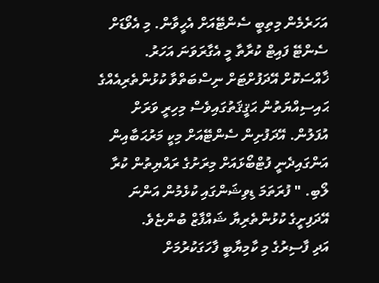އަހަރެމެން މިތިބީ ސެންޓޭއަށް އެހީވާން. މި އެވޯޑަށް ސެންޓޭ ފައިޓް ކުރާތާ މީ އެގާރަވަނަ އަހަރު. ޚާއްސަކޮށް އޭދަފުށްޓަށް ނިސްބަތްވާ ކުޅުންތެރިއެއްގެ ޙައިސިއްޔަތުން ޙަޤީޤަތުގައިވެސް މިހިރީ ވަރަށް އުފަލުން. އޭދަފުށިން ސެންޓޭއަށް މިކީ މަރުޙަބާއިން އަންގައިދެނީ ފުޓްބޯޅައަށް މިރަށުގެ ރައްޔިތުން ކުރާ ލޯބި. " ފުރަތަމަ ޑިވިޝަންގައި ކުޅެމުން އަންނަ އޭދަފިށީގެ ކުޅުންތެރިޔާ ޝައްފާޒް ބުންޏެވެ.
އަދި ފާސިރުގެ މި ކާމިޔާބީ ފާހަގަކުރުމަށް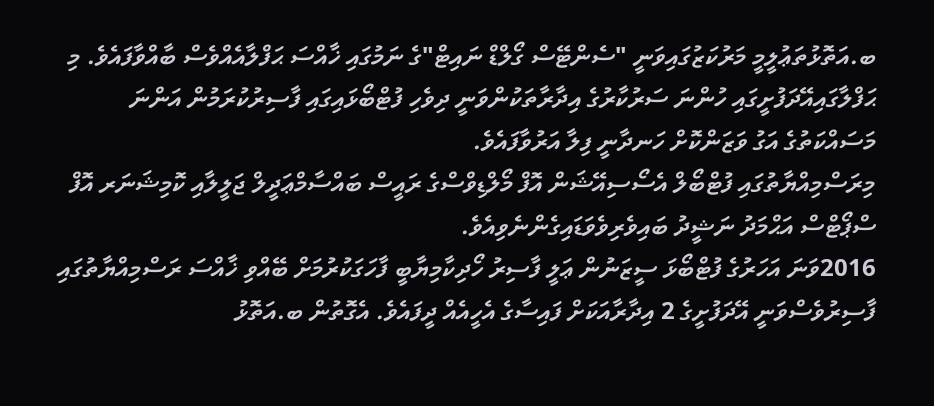ބ.އަތޮޅުތަޢުލީމީ މަރުކަޒުގައިވަނީ "ސެންޓޭސް ގޯލްޑް ނައިޓް"ގެ ނަމުގައި ޚާއްސަ ޙަފްލާއެއްވެސް ބާއްވާފައެވެ. މި ޙަފްލާގައިއޭދަފުށީގައި ހުންނަ ސަރުކާރުގެ އިދާރާތަކުންވަނީ ދިވެހި ފުޓްބޯޅައިގައި ފާސިރުކުރަމުން އަންނަ މަސައްކަތުގެ އަގު ވަޒަންކޮށް ހަނދާނީ ފިލާ އަރުވާފައެވެ.
މިރަސްމިއްޔާތުގައި ފުޓްބޯލް އެސޯސިއޭޝަން އޮފް މޯލްޑިވްސްގެ ރައީސް ބައްސާމްޢަދީލް ޖަލީލާއި ކޮމިޝަނަރ އޮފް ސްޕޯޓްސް އަޙްމަދު ނަޝީދު ބައިވެރިވެވަޑައިގެންނެވިއެވެ.
2016ވަނަ އަހަރުގެ ފުޓްބޯޅަ ސީޒަނުން ޢަލީ ފާސިރު ހޯދިކާމިޔާބީ ފާހަގަކުރުމަށް ބޭއްވި ޚާއްސަ ރަސްމިއްޔާތުގައި ފާސިރުވެސްވަނީ އޭދަފުށީގެ 2 އިދާރާއަކަށް ފައިސާގެ އެހީއެއް ދީފައެވެ. އެގޮތުން ބ.އަތޮޅު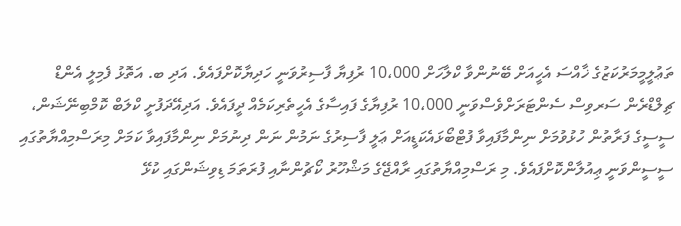ތަޢުލީމީމަރުކަޒުގެ ޚާއްސަ އެހީއަށް ބޭނުންވާ ކްލާހަށް 10،000 ރުފިޔާ ފާސިރުވަނީ ހަދިޔާކޮށްފައެވެ. އަދި ބ. އަތޮޅު ފެމިލީ އެންޑް ޗިލްޑްރެން ސަރވިސް ސެންޓަރަށްވެސްވަނީ 10،000 ރުފިޔާގެ ފައިސާގެ އެހީތެރިކަމެއް ދީފައެވެ. އަދިއޭދަފުށީ ކްލަބް ކޮމްބިނޭޝަން، ސީސީގެ ފަރާތުން ހުޅުވުމަށް ނިންމާފައިވާ ފުޓްބޯޅައެކަޑީއަށް ޢަލީ ފާސިރުގެ ނަމުން ނަން ދިނުމަށް ނިންމާފައިވާ ކަމަށް މިރަސްމިއްޔާތުގައި ސީސީންވަނީ ޢިއުލާންކޮށްފައެވެ. މި ރަސްމިއްޔާތުގައި ރާއްޖޭގެ މަޝްހޫރު ކޯޗުންނާއި ފުރަތަމަ ޑިވިޝަންގައި ކުޅޭ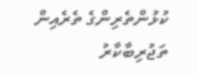ކުޅުންތެރިންގެ ތެރެއިން ތަޖުރިބާކާރު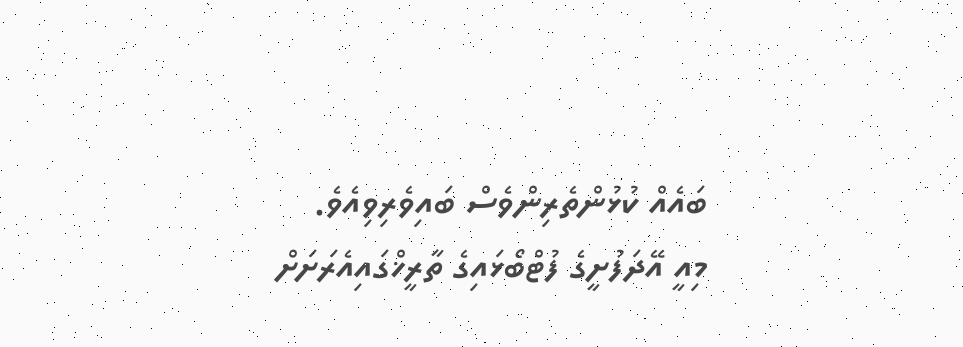ބައެއް ކުޅުންތެރިންވެސް ބައިވެރިވިއެވެ.
މިއީ އޭދަފުށީގެ ފުޓްބޯޅައިގެ ތާރީޚްގައިއެރަށަށް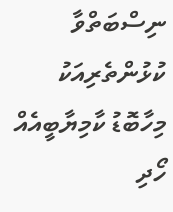ނިސްބަތްވާ ކުޅުންތެރިއަކު މިހާބޮޑު ކާމިޔާބީއެއް ހޯދި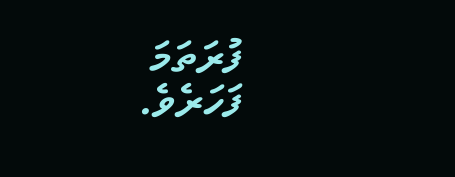ފުރަތަމަ ފަހަރެވެ.